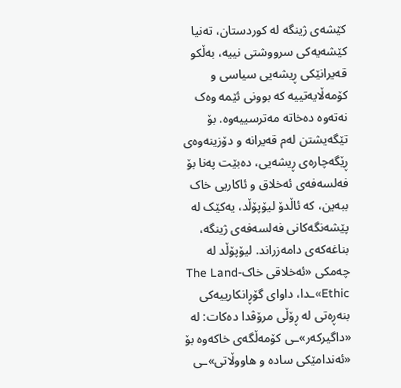کێشەی ژینگە لە کوردستان، تەنیا کێشەیەکی سرووشتی نییە، بەڵکو قەیرانێکی ڕیشەیی سیاسی و کۆمەڵایەتییە کە بوونی ئێمە وەک نەتەوە دەخاتە مەترسییەوە. بۆ تێگەیشتن لەم قەیرانە و دۆزینەوەی ڕێگەچارەی ڕیشەیی، دەبێت پەنا بۆ فەلسەفەی ئەخلاق و ئاکاریی خاک ببەین، کە ئاڵدۆ لیۆپۆڵد، یەکێک لە پێشەنگەکانی فەلسەفەی ژینگە، بناغەکەی دامەزراند. لیۆپۆڵد لە چەمکی «ئەخلاقی خاک-The Land Ethic»ـدا، داوای گۆڕانکارییەکی بنەڕەتی لە ڕۆڵی مرۆڤدا دەکات: لە «داگیرکەر»ـی کۆمەڵگەی خاکەوە بۆ «ئەندامێکی سادە و هاووڵاتی»ـی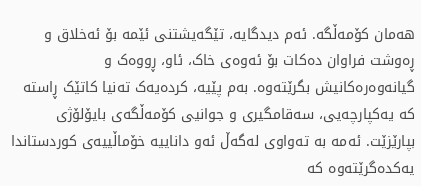هەمان کۆمەڵگە. ئەم دیدگایە، تێگەیشتنی ئێمە بۆ ئەخلاق و ڕەوشت فراوان دەکات بۆ ئەوەی خاک، ئاو، ڕووەک و گیانەوەرەکانیش بگرێتەوە. بەم پێیە، کردەیەک تەنیا کاتێک ڕاستە کە یەکپارچەیی، سەقامگیری و جوانیی کۆمەڵگەی بایۆلۆژی بپارێزێت. ئەمە بە تەواوی لەگەڵ ئەو داناییە خۆماڵییەی کوردستاندا یەکدەگرێتەوە کە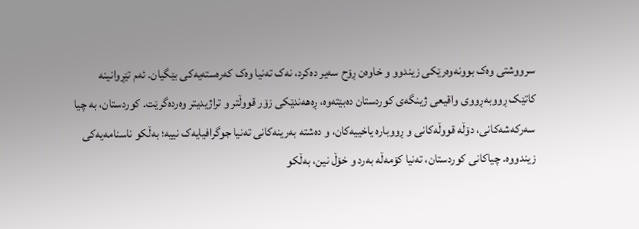سرووشتی وەک بوونەوەرێکی زیندوو و خاوەن ڕۆح سەیر دەکرد، نەک تەنیا وەک کەرەستەیەکی بێگیان. ئەم تێڕوانینە کاتێک ڕووبەڕووی واقیعی ژینگەی کوردستان دەبێتەوە، ڕەهەندێکی زۆر قووڵتر و تراژیدیتر وەردەگرێت. کوردستان، بە چیا سەرکەشەکانی، دۆڵە قووڵەکانی و ڕووبارە یاخییەکان، و دەشتە بەرینەکانی تەنیا جوگرافیایەک نییە؛ بەڵکو ناسنامەیەکی زیندووە. چیاکانی کوردستان، تەنیا کۆمەڵە بەرد و خۆڵ نین، بەڵکو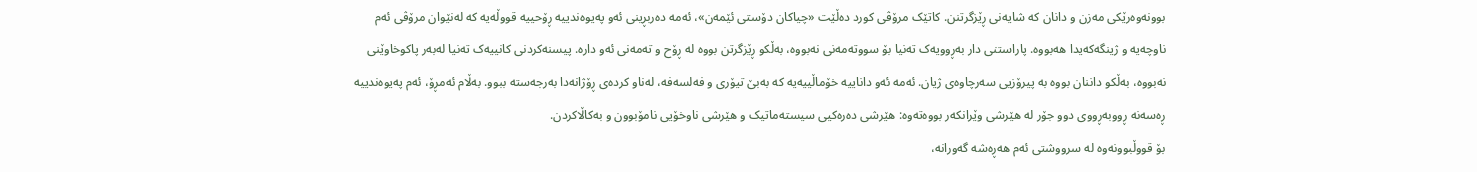بوونەوەرێکی مەزن و دانان کە شایەنی ڕێزگرتنن. کاتێک مرۆڤی کورد دەڵێت «چیاکان دۆستی ئێمەن»، ئەمە دەربڕینی ئەو پەیوەندییە ڕۆحییە قووڵەیە کە لەنێوان مرۆڤی ئەم ناوچەیە و ژینگەکەیدا هەبووە. پاراستنی دار بەڕوویەک تەنیا بۆ سووتەمەنی نەبووە، بەڵکو ڕێزگرتن بووە لە ڕۆح و تەمەنی ئەو دارە. پیسنەکردنی کانییەک تەنیا لەبەر پاکوخاوێنی نەبووە، بەڵکو داننان بووە بە پیرۆزیی سەرچاوەی ژیان. ئەمە ئەو داناییە خۆماڵییەیە کە بەبێ تیۆری و فەلسەفە، لەناو کردەی ڕۆژانەدا بەرجەستە ببوو. بەڵام ئەمڕۆ، ئەم پەیوەندییە ڕەسەنە ڕووبەڕووی دوو جۆر لە هێرشی وێرانکەر بووەتەوە: هێرشی دەرەکیی سیستەماتیک و هێرشی ناوخۆیی نامۆبوون و بەکاڵاکردن.
بۆ قووڵبوونەوە لە سرووشتی ئەم هەڕەشە گەورانە،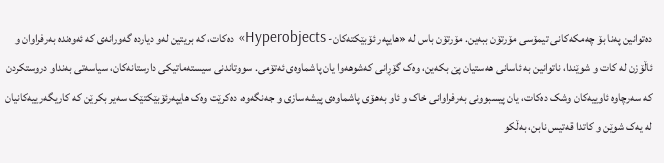دەتوانین پەنا بۆ چەمکەکانی تیمۆسی مۆرتۆن ببەین. مۆرتۆن باس لە «هایپەر ئۆبێکتەکان- Hyperobjects» دەکات، کە بریتین لەو دیاردە گەورانەی کە ئەوەندە بەرفراوان و ئاڵۆزن لە کات و شوێندا، ناتوانین بە ئاسانی هەستیان پێ بکەین، وەک گۆڕانی کەشوهەوا یان پاشماوەی ئەتۆمی. سووتاندنی سیستەماتیکی دارستانەکان، سیاسەتی بەنداو دروستکردن کە سەرچاوە ئاوییەکان وشک دەکات، یان پیسبوونی بەرفراوانی خاک و ئاو بەهۆی پاشماوەی پیشەسازی و جەنگەوە، دەکرێت وەک هایپەرئۆبێکتێک سەیر بکرێن کە کاریگەرییەکانیان لە یەک شوێن و کاتدا قەتیس نابن، بەڵکو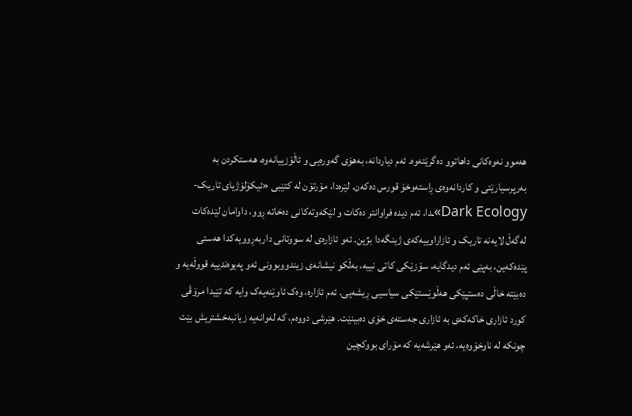هەموو نەوەکانی داهاتوو دەگرێتەوە. ئەم دیاردانە، بەهۆی گەورەیی و ئاڵۆزییانەوە، هەستکردن بە بەرپرسیارێتی و کاردانەوەی ڕاستەوخۆ قورس دەکەن. لێرەدا، مۆرتۆن لە کتێبی «ئیکۆلۆژیای تاریک-Dark Ecology»ـدا، ئەم دیدە فراوانتر دەکات و لێکەوتەکانی دەخاتە ڕوو، داوامان لێدەکات لەگەڵ لایەنە تاریک و ئازاراوییەکەی ژینگەدا بژین. ئەو ئازارەی لە سووتانی داربەڕوویەکدا هەستی پێدەکەین، بەپێی ئەم دیدگایە، سۆزێکی کاتی نییە، بەڵکو نیشانەی زیندووبوونی ئەو پەیوەندییە قووڵەیە و دەبێتە خاڵی دەستپێکی هەڵوێستێکی سیاسیی ڕیشەیی. ئەم ئازارە، وەک ئاوێنەیەک وایە کە تێیدا مرۆڤی کورد ئازاری خاکەکەی بە ئازاری جەستەی خۆی دەبینێت. هێرشی دووەم، کە لەوانەیە زیانبەخشتریش بێت چونکە لە ناوخۆوەیە، ئەو هێرشەیە کە مۆرای بووکچین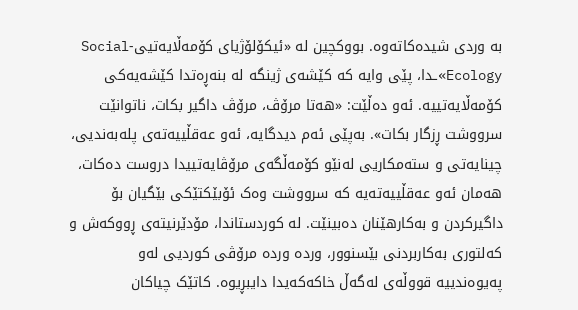بە وردی شیدەکاتەوە. بووکچین لە «ئیکۆلۆژیای کۆمەڵایەتیی-Social Ecology»ـدا، پێی وایە کە کێشەی ژینگە لە بنەڕەتدا کێشەیەکی کۆمەڵایەتییە. ئەو دەڵێت: «هەتا مرۆڤ، مرۆڤ داگیر بکات، ناتوانێت سرووشت ڕزگار بکات». بەپێی ئەم دیدگایە، ئەو عەقڵییەتەی پلەبەندیی، چینایەتی و ستەمکاریی لەنێو کۆمەڵگەی مرۆڤایەتییدا دروست دەکات، هەمان ئەو عەقڵییەتەیە کە سرووشت وەک ئۆبێکتێکی بێگیان بۆ داگیرکردن و بەکارهێنان دەبینێت. لە کوردستاندا، مۆدێرنیتەی ڕووکەش و کەلتوری بەکاربردنی بێسنوور، وردە وردە مرۆڤی کوردیی لەو پەیوەندییە قووڵەی لەگەڵ خاکەکەیدا دایبڕیوە. کاتێک چیاکان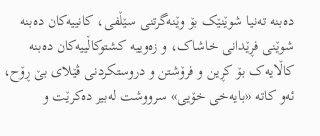دەبنە تەنیا شوێنێک بۆ وێنەگرتنی سێڵفی، کانییەکان دەبنە شوێنی فڕێدانی خاشاک، و زەوییە کشتوکاڵییەکان دەبنە کاڵایەک بۆ کڕین و فرۆشتن و دروستکردنی ڤێلای بێ ڕۆح، ئەو کاتە «بایەخی خۆیی» سرووشت لەبیر دەکرێت و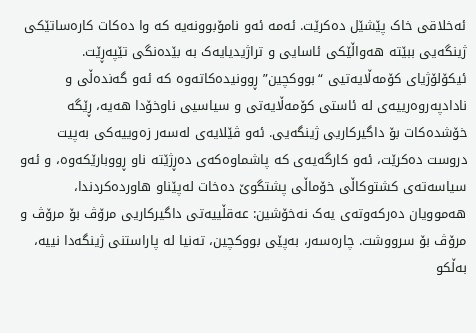ئەخلاقی خاک پێشێل دەکرێت. ئەمە ئەو نامۆبوونەیە کە وا دەکات کارەساتێکی ژینگەیی ببێتە هەواڵێکی ئاسایی و تراژیدیایەک بە بێدەنگی تێپەڕێت.
ئیکۆلۆژیای کۆمەڵایەتیی “بووکچین” ڕوونیدەکاتەوە کە ئەو گەندەڵی و نادادپەروەرییەی لە ئاستی کۆمەڵایەتی و سیاسیی ناوخۆدا هەیە، ڕێگە خۆشدەکات بۆ داگیرکاریی ژینگەیی. ئەو ڤێلایەی لەسەر زەوییەکی بەپیت دروست دەکرێت، ئەو کارگەیەی کە پاشماوەکەی دەڕژێتە ناو ڕووبارێکەوە، و ئەو سیاسەتەی کشتوکاڵی خۆماڵی پشتگوێ دەخات لەپێناو هاوردەکردندا، هەموویان دەرکەوتەی یەک نەخۆشین: عەقڵییەتی داگیرکاریی مرۆڤ بۆ مرۆڤ و مرۆڤ بۆ سرووشت. چارەسەر، بەپێی بووکچین، تەنیا لە پاراستنی ژینگەدا نییە، بەڵکو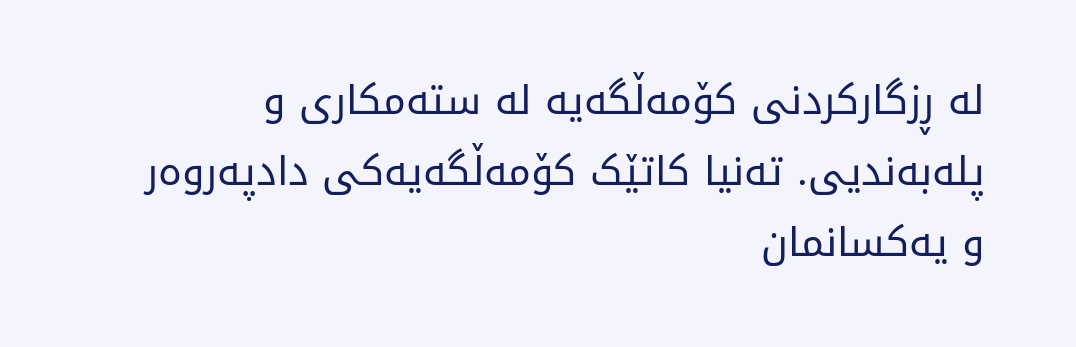لە ڕزگارکردنی کۆمەڵگەیە لە ستەمکاری و پلەبەندیی. تەنیا کاتێک کۆمەڵگەیەکی دادپەروەر و یەکسانمان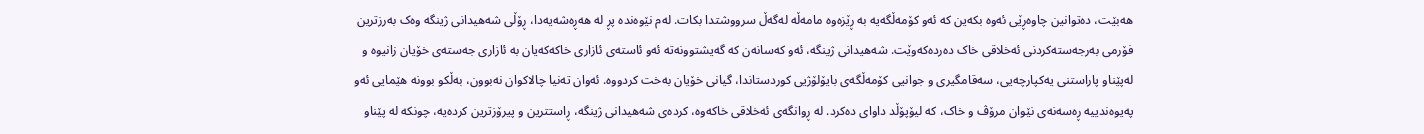هەبێت، دەتوانین چاوەڕێی ئەوە بکەین کە ئەو کۆمەڵگەیە بە ڕێزەوە مامەڵە لەگەڵ سرووشتدا بکات. لەم نێوەندە پڕ لە هەڕەشەیەدا، ڕۆڵی شەهیدانی ژینگە وەک بەرزترین فۆرمی بەرجەستەکردنی ئەخلاقی خاک دەردەکەوێت. شەهیدانی ژینگە، ئەو کەسانەن کە گەیشتوونەتە ئەو ئاستەی ئازاری خاکەکەیان بە ئازاری جەستەی خۆیان زانیوە و لەپێناو پاراستنی یەکپارچەیی، سەقامگیری و جوانیی کۆمەڵگەی بایۆلۆژیی کوردستاندا، گیانی خۆیان بەخت کردووە. ئەوان تەنیا چالاکوان نەبوون، بەڵکو بوونە هێمایی ئەو پەیوەندییە ڕەسەنەی نێوان مرۆڤ و خاک، کە لیۆپۆڵد داوای دەکرد. لە ڕوانگەی ئەخلاقی خاکەوە، کردەی شەهیدانی ژینگە، ڕاستترین و پیرۆزترین کردەیە، چونکە لە پێناو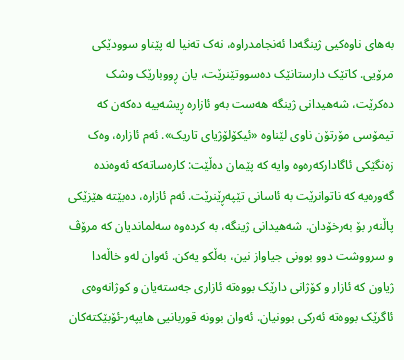بەهای ناوەکیی ژینگەدا ئەنجامدراوە، نەک تەنیا لە پێناو سوودێکی مرۆیی. کاتێک دارستانێک دەسووتێنرێت، یان ڕووبارێک وشک دەکرێت، شەهیدانی ژینگە هەست بەو ئازارە ڕیشەییە دەکەن کە تیمۆسی مۆرتۆن ناوی لێناوە «ئیکۆلۆژیای تاریک». ئەم ئازارە، وەک زەنگێکی ئاگادارکەرەوە وایە کە پێمان دەڵێت: کارەساتەکە ئەوەندە گەورەیە کە ناتوانرێت بە ئاسانی تێپەڕێنرێت. ئەم ئازارە، دەبێتە هێزێکی پاڵنەر بۆ بەرخۆدان. شەهیدانی ژینگە، بە کردەوە سەلماندیان کە مرۆڤ و سرووشت دوو بوونی جیاواز نین، بەڵکو یەکن. ئەوان لەو خاڵەدا ژیاون کە ئازار و کۆژانی دارێک بووەتە ئازاری جەستەیان و کوژانەوەی ئاگرێک بووەتە ئەرکی بوونیان. ئەوان بوونە قوربانیی هایپەر-ئۆبێکتەکان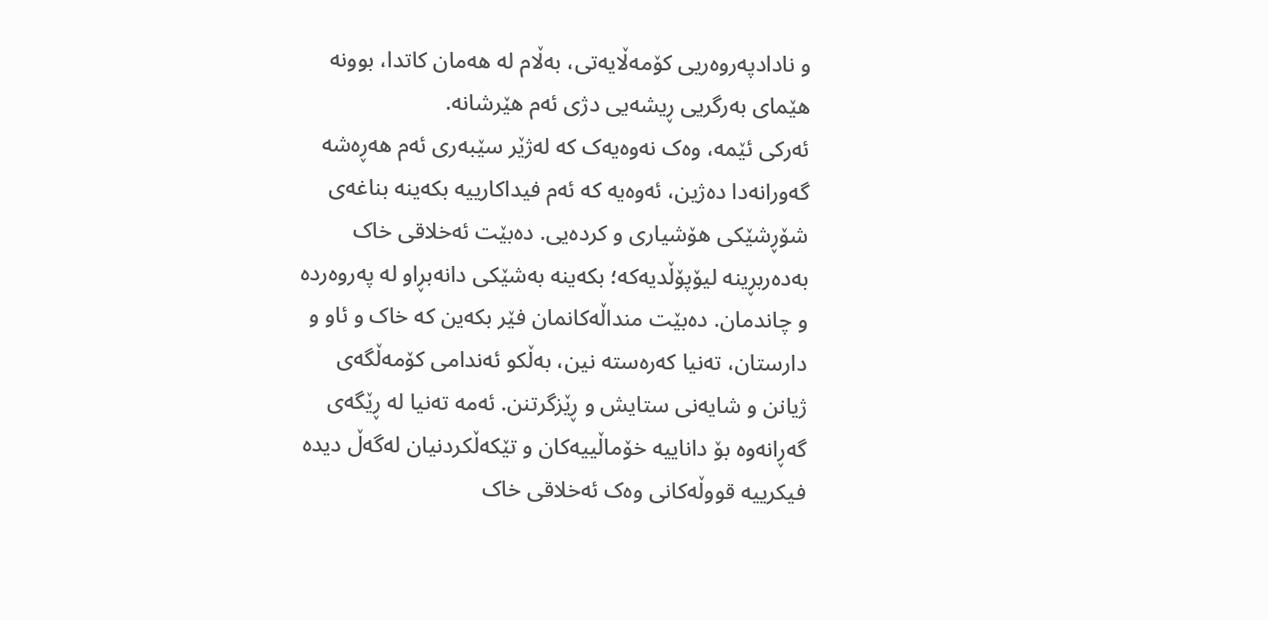و نادادپەروەریی کۆمەڵایەتی، بەڵام لە هەمان کاتدا، بوونە هێمای بەرگریی ڕیشەیی دژی ئەم هێرشانە.
ئەرکی ئێمە، وەک نەوەیەک کە لەژێر سێبەری ئەم هەڕەشە گەورانەدا دەژین، ئەوەیە کە ئەم فیداکارییە بکەینە بناغەی شۆڕشێکی هۆشیاری و کردەیی. دەبێت ئەخلاقی خاک بەدەربڕینە لیۆپۆڵدیەکە؛ بکەینە بەشێکی دانەبڕاو لە پەروەردە و چاندمان. دەبێت منداڵەکانمان فێر بکەین کە خاک و ئاو و دارستان، تەنیا کەرەستە نین، بەڵکو ئەندامی کۆمەڵگەی ژیانن و شایەنی ستایش و ڕێزگرتنن. ئەمە تەنیا لە ڕێگەی گەڕانەوە بۆ داناییە خۆماڵییەکان و تێکەڵکردنیان لەگەڵ دیدە فیکرییە قووڵەکانی وەک ئەخلاقی خاک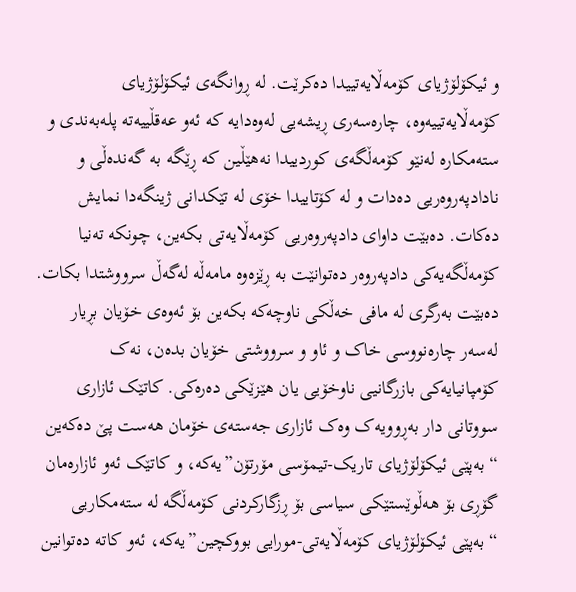و ئیکۆلۆژیای کۆمەڵایەتییدا دەکرێت. لە ڕوانگەی ئیکۆلۆژیای کۆمەڵایەتییەوە، چارەسەری ڕیشەیی لەوەدایە کە ئەو عەقڵییەتە پلەبەندی و ستەمکارە لەنێو کۆمەڵگەی کوردییدا نەهێڵین کە ڕێگە بە گەندەڵی و نادادپەروەریی دەدات و لە کۆتاییدا خۆی لە تێکدانی ژینگەدا نمایش دەکات. دەبێت داوای دادپەروەریی کۆمەڵایەتی بکەین، چونکە تەنیا کۆمەڵگەیەکی دادپەروەر دەتوانێت بە ڕێزەوە مامەڵە لەگەڵ سرووشتدا بکات. دەبێت بەرگری لە مافی خەڵکی ناوچەکە بکەین بۆ ئەوەی خۆیان بڕیار لەسەر چارەنووسی خاک و ئاو و سرووشتی خۆیان بدەن، نەک کۆمپانیایەکی بازرگانیی ناوخۆیی یان هێزێکی دەرەکی. کاتێک ئازاری سووتانی دار بەڕوویەک وەک ئازاری جەستەی خۆمان هەست پێ دەکەین “بەپێی ئیکۆلۆژیای تاریک-تیمۆسی مۆرتۆن”یەکە، و کاتێک ئەو ئازارەمان گۆڕی بۆ هەڵوێستێکی سیاسی بۆ ڕزگارکردنی کۆمەڵگە لە ستەمکاریی “بەپێی ئیکۆلۆژیای کۆمەڵایەتی-مورایی بووکچین”یەکە، ئەو کاتە دەتوانین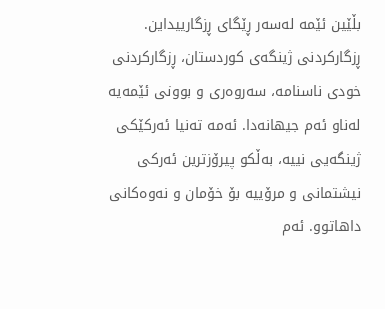بڵێین ئێمە لەسەر ڕێگای ڕزگارییداین. ڕزگارکردنی ژینگەی کوردستان، ڕزگارکردنی خودی ناسنامە، سەروەری و بوونی ئێمەیە لەناو ئەم جیهانەدا. ئەمە تەنیا ئەرکێکی ژینگەیی نییە، بەڵکو پیرۆزترین ئەرکی نیشتمانی و مرۆییە بۆ خۆمان و نەوەکانی داهاتوو. ئەم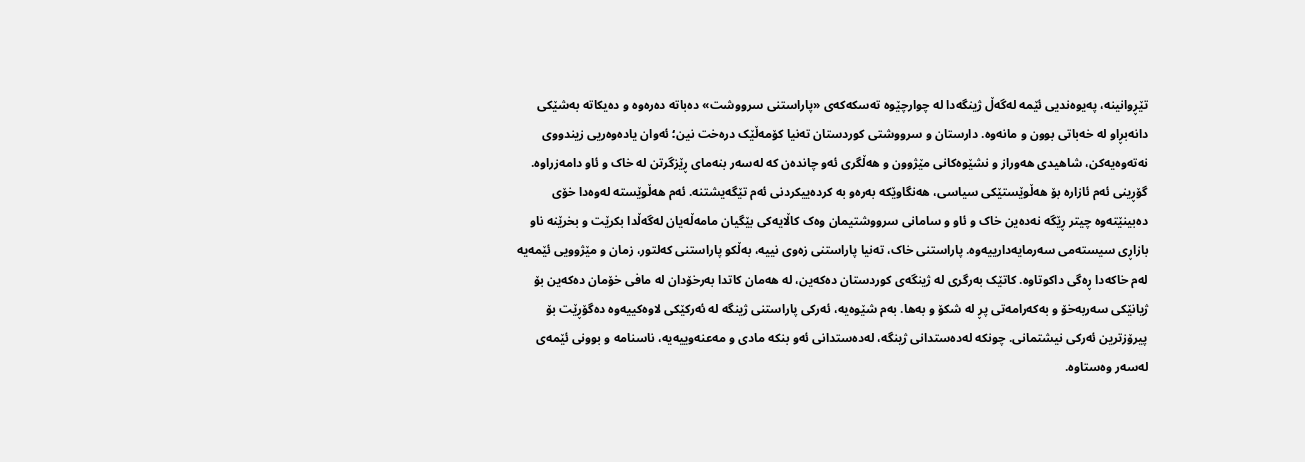تێڕوانینە، پەیوەندیی ئێمە لەگەڵ ژینگەدا لە چوارچێوە تەسکەکەی «پاراستنی سرووشت» دەباتە دەرەوە و دەیکاتە بەشێکی دانەبڕاو لە خەباتی بوون و مانەوە. دارستان و سرووشتی کوردستان تەنیا کۆمەڵێک درەخت نین؛ ئەوان یادەوەریی زیندووی نەتەوەیەکن، شاهیدی هەوراز و نشێوەکانی مێژوون و هەڵگری ئەو چاندەن کە لەسەر بنەمای ڕێزگرتن لە خاک و ئاو دامەزراوە. گۆڕینی ئەم ئازارە بۆ هەڵوێستێکی سیاسی، هەنگاوێکە بەرەو بە کردەییکردنی ئەم تێگەیشتنە. ئەم هەڵوێستە لەوەدا خۆی دەبینێتەوە چیتر ڕێگە نەدەین خاک و ئاو و سامانی سرووشتیمان وەک کاڵایەکی بێگیان مامەڵەیان لەگەڵدا بکرێت و بخرێنە ناو بازاڕی سیستەمی سەرمایەدارییەوە. پاراستنی خاک، تەنیا پاراستنی زەوی نییە، بەڵکو پاراستنی کەلتور، زمان و مێژوویی ئێمەیە لەم خاکەدا ڕەگی داکوتاوە. کاتێک بەرگری لە ژینگەی کوردستان دەکەین، لە هەمان کاتدا بەرخۆدان لە مافی خۆمان دەکەین بۆ ژیانێکی سەربەخۆ و بەکەرامەتی پڕ لە شکۆ و بەها. بەم شێوەیە، ئەرکی پاراستنی ژینگە لە ئەرکێکی لاوەکییەوە دەگۆڕێت بۆ پیرۆزترین ئەرکی نیشتمانی. چونکە لەدەستدانی ژینگە، لەدەستدانی ئەو بنکە مادی و مەعنەوییەیە، ناسنامە و بوونی ئێمەی لەسەر وەستاوە.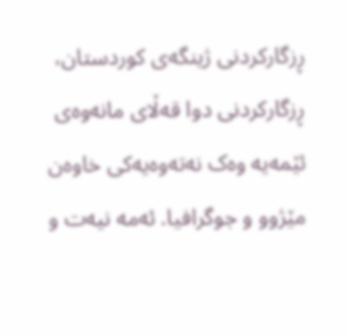ڕزگارکردنی ژینگەی کوردستان، ڕزگارکردنی دوا قەڵای مانەوەی ئێمەیە وەک نەتەوەیەکی خاوەن مێژوو و جوگرافیا. ئەمە نیەت و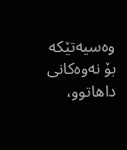وەسیەتێکە بۆ نەوەکانی داهاتوو،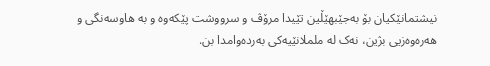نیشتمانێکیان بۆ بەجێبهێڵین تێیدا مرۆڤ و سرووشت پێکەوە و بە هاوسەنگی و هەرەوەزیی بژین، نەک لە ململانێیەکی بەردەوامدا بن.